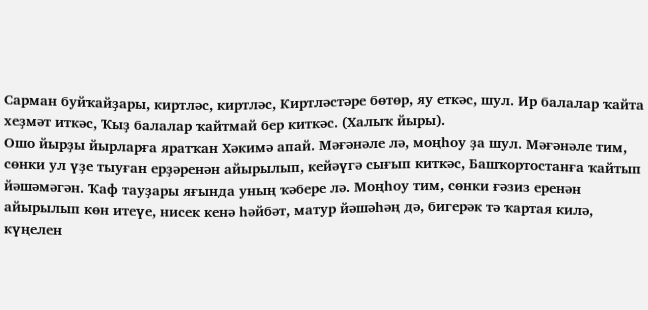Сарман буйҡайҙары, киртләс, киртләс, Киртләстәре бөтөр, яу еткәс, шул. Ир балалар ҡайта хеҙмәт иткәс, Ҡыҙ балалар ҡайтмай бер киткәс. (Халыҡ йыры).
Ошо йырҙы йырларға яратҡан Хәкимә апай. Мәғәнәле лә, моңhоу ҙа шул. Мәғәнәле тим, сөнки ул үҙе тыуған ерҙәренән айырылып, кейәүгә сығып киткәс, Башҡортостанға ҡайтып йәшәмәгән. Ҡаф тауҙары яғында уның ҡәбере лә. Моңhоу тим, сөнки ғәзиз еренән айырылып көн итеүе, нисек кенә hәйбәт, матур йәшәhәң дә, бигерәк тә ҡартая килә, күңелен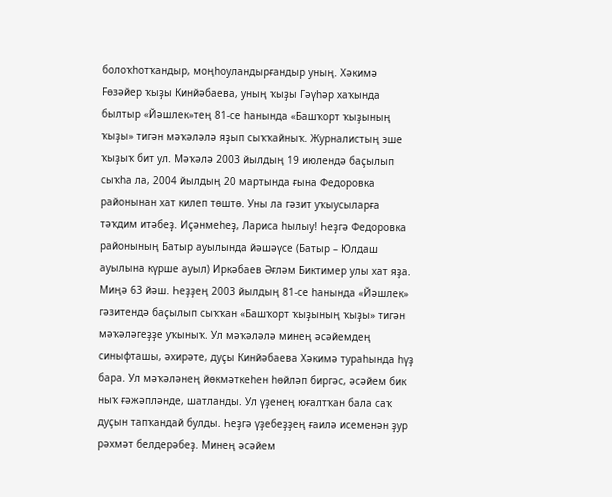болоҡhотҡандыр, моңhоуландырғандыр уның. Хәкимә Fөзәйер ҡыҙы Кинйәбаева, уның ҡыҙы Гәүhәр хаҡында былтыр «Йәшлек»тең 81-се hанында «Башҡорт ҡыҙының ҡыҙы» тигән мәҡәләлә яҙып сыҡҡайныҡ. Журналистың эше ҡыҙыҡ бит ул. Мәҡәлә 2003 йылдың 19 июлендә баҫылып сыҡhа ла, 2004 йылдың 20 мартында ғына Федоровка районынан хат килеп төштө. Уны ла гәзит уҡыусыларға тәҡдим итәбеҙ. Иҫәнмеhеҙ, Лариса hылыу! Һеҙгә Федоровка районының Батыр ауылында йәшәүсе (Батыр – Юлдаш ауылына күрше ауыл) Иркәбаев Әғләм Биктимер улы хат яҙа. Миңә 63 йәш. Һеҙҙең 2003 йылдың 81-се hанында «Йәшлек» гәзитендә баҫылып сыҡҡан «Башҡорт ҡыҙының ҡыҙы» тигән мәҡәләгеҙҙе уҡыныҡ. Ул мәҡәләлә минең әсәйемдең синыфташы, әхирәте, дуҫы Кинйәбаева Хәкимә тураhында hүҙ бара. Ул мәҡәләнең йөкмәткеhен hөйләп биргәс, әсәйем бик ныҡ ғәжәпләнде, шатланды. Ул үҙенең юғалтҡан бала саҡ дуҫын тапҡандай булды. Һеҙгә үҙебеҙҙең ғаилә исеменән ҙур рәхмәт белдерәбеҙ. Минең әсәйем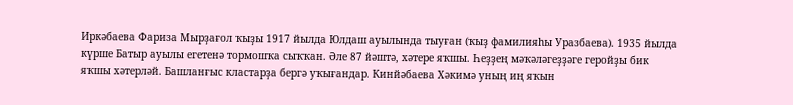Иркәбаева Фариза Мырҙағол ҡыҙы 1917 йылда Юлдаш ауылында тыуған (ҡыҙ фамилияhы Уразбаева). 1935 йылда күрше Батыр ауылы егетенә тормошҡа сыҡҡан. Әле 87 йәштә, хәтере яҡшы. Һеҙҙең мәҡәләгеҙҙәге геройҙы бик яҡшы хәтерләй. Башланғыс кластарҙа бергә уҡығандар. Кинйәбаева Хәкимә уның иң яҡын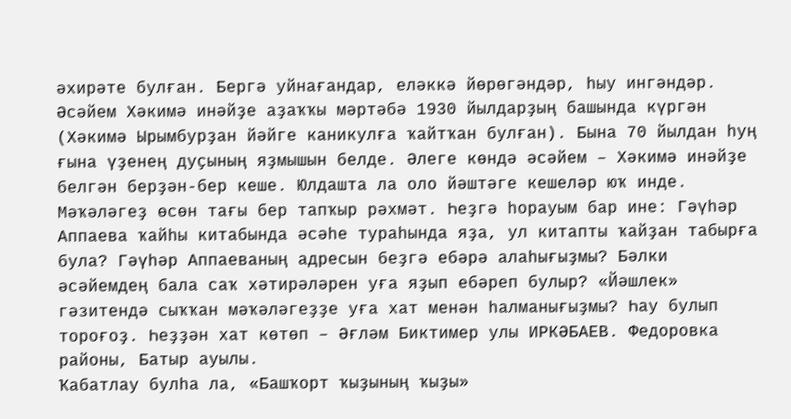әхирәте булған. Бергә уйнағандар, еләккә йөрөгәндәр, hыу ингәндәр. Әсәйем Хәкимә инәйҙе аҙаҡҡы мәртәбә 1930 йылдарҙың башында күргән (Хәкимә Ырымбурҙан йәйге каникулға ҡайтҡан булған). Бына 70 йылдан hуң ғына үҙенең дуҫының яҙмышын белде. Әлеге көндә әсәйем – Хәкимә инәйҙе белгән берҙән-бер кеше. Юлдашта ла оло йәштәге кешеләр юҡ инде. Мәҡәләгеҙ өсөн тағы бер тапҡыр рәхмәт. Һеҙгә hорауым бар ине: Гәүhәр Аппаева ҡайhы китабында әсәhе тураhында яҙа, ул китапты ҡайҙан табырға була? Гәүhәр Аппаеваның адресын беҙгә ебәрә алаhығыҙмы? Бәлки әсәйемдең бала саҡ хәтирәләрен уға яҙып ебәреп булыр? «Йәшлек» гәзитендә сыҡҡан мәҡәләгеҙҙе уға хат менән hалманығыҙмы? Һау булып тороғоҙ. Һеҙҙән хат көтөп – Әғләм Биктимер улы ИРКӘБАЕВ. Федоровка районы, Батыр ауылы.
Ҡабатлау булhа ла, «Башҡорт ҡыҙының ҡыҙы»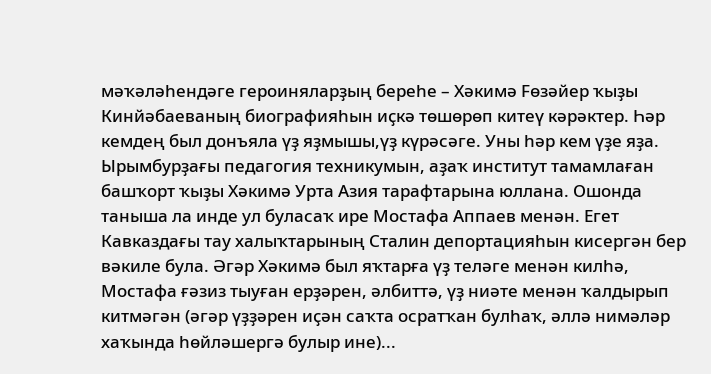мәҡәләhендәге героиняларҙың береhе – Хәкимә Fөзәйер ҡыҙы Кинйәбаеваның биографияhын иҫкә төшөрөп китеү кәрәктер. Һәр кемдең был донъяла үҙ яҙмышы,үҙ күрәсәге. Уны hәр кем үҙе яҙа. Ырымбурҙағы педагогия техникумын, аҙаҡ институт тамамлаған башҡорт ҡыҙы Хәкимә Урта Азия тарафтарына юллана. Ошонда таныша ла инде ул буласаҡ ире Мостафа Аппаев менән. Егет Кавказдағы тау халыҡтарының Сталин депортацияhын кисергән бер вәкиле була. Әгәр Хәкимә был яҡтарға үҙ теләге менән килhә, Мостафа ғәзиз тыуған ерҙәрен, әлбиттә, үҙ ниәте менән ҡалдырып китмәгән (әгәр үҙҙәрен иҫән саҡта осратҡан булhаҡ, әллә нимәләр хаҡында hөйләшергә булыр ине)...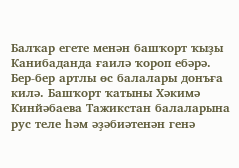Балҡар егете менән башҡорт ҡыҙы Канибаданда ғаилә ҡороп ебәрә. Бер-бер артлы өс балалары донъға килә. Башҡорт ҡатыны Хәкимә Кинйәбаева Тажикстан балаларына рус теле hәм әҙәбиәтенән генә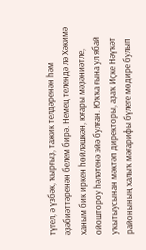түгел, ә үзбәк, ҡырғыҙ, тажик телдәренән hәм әҙәбиәттәренән белем бирә. Немец телендә лә Хәкимә ханым бик иркен hөйләшкән, юғары мәҙәниәтле, ойоштороу hәләтенә эйә булған. Юҡҡа ғына ул ябай уҡытыусынан мәктәп директоры, аҙаҡ Иҫке Нәүҡәт районының халыҡ мәғарифы бүлеге мөдире булып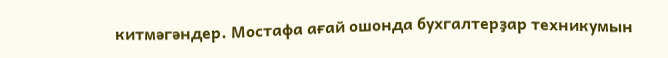китмәгәндер. Мостафа ағай ошонда бухгалтерҙар техникумын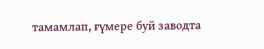тамамлап, ғүмере буй заводта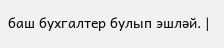баш бухгалтер булып эшләй. |